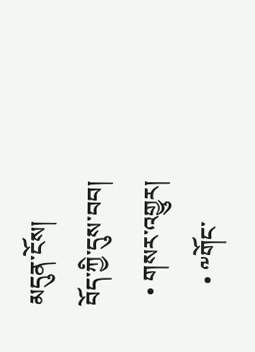མདུན་ངོས།
བོད་ཀྱི་དུས་བབ།
  • གསར་འགྱུར།
    • ༸གོང་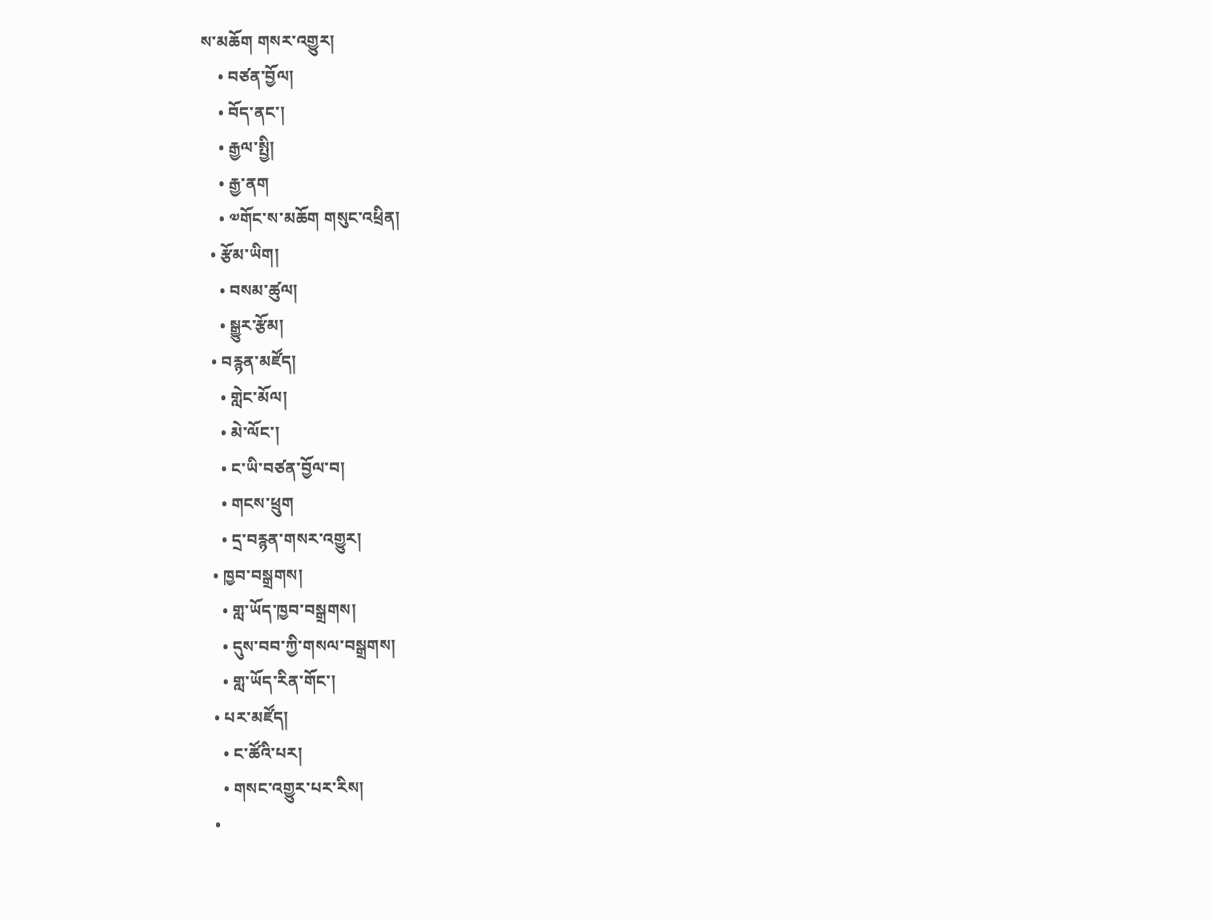ས་མཆོག གསར་འགྱུར།
    • བཙན་བྱོལ།
    • བོད་ནང་།
    • རྒྱལ་སྤྱི།
    • རྒྱ་ནག
    • ༧གོང་ས་མཆོག གསུང་འཕྲིན།
  • རྩོམ་ཡིག།
    • བསམ་ཚུལ།
    • སྒྱུར་རྩོམ།
  • བརྙན་མཛོད།
    • གླེང་མོལ།
    • མེ་ལོང་།
    • ང་ཡི་བཙན་བྱོལ་བ།
    • གངས་ཕྲུག
    • དྲ་བརྙན་གསར་འགྱུར།
  • ཁྱབ་བསྒྲགས།
    • གླ་ཡོད་ཁྱབ་བསྒྲགས།
    • དུས་བབ་ཀྱི་གསལ་བསྒྲགས།
    • གླ་ཡོད་རིན་གོང་།
  • པར་མཛོད།
    • ང་ཚོའི་པར།
    • གསང་འགྱུར་པར་རིས།
  •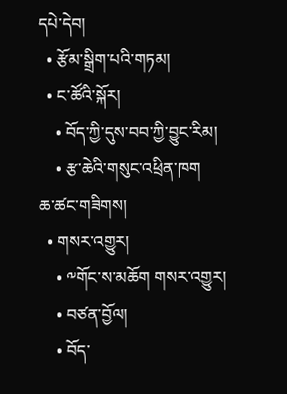དཔེ་དེབ།
  • རྩོམ་སྒྲིག་པའི་གཏམ།
  • ང་ཚོའི་སྐོར།
    • བོད་ཀྱི་དུས་བབ་ཀྱི་བྱུང་རིམ།
    • རྩ་ཆེའི་གསུང་འཕྲིན་ཁག
ཆ་ཚང་གཟིགས།
  • གསར་འགྱུར།
    • ༸གོང་ས་མཆོག གསར་འགྱུར།
    • བཙན་བྱོལ།
    • བོད་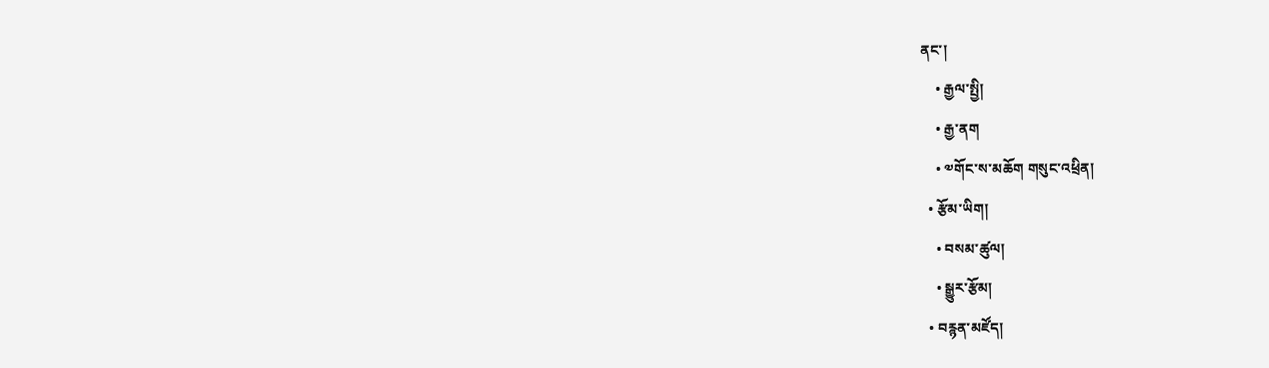ནང་།
    • རྒྱལ་སྤྱི།
    • རྒྱ་ནག
    • ༧གོང་ས་མཆོག གསུང་འཕྲིན།
  • རྩོམ་ཡིག།
    • བསམ་ཚུལ།
    • སྒྱུར་རྩོམ།
  • བརྙན་མཛོད།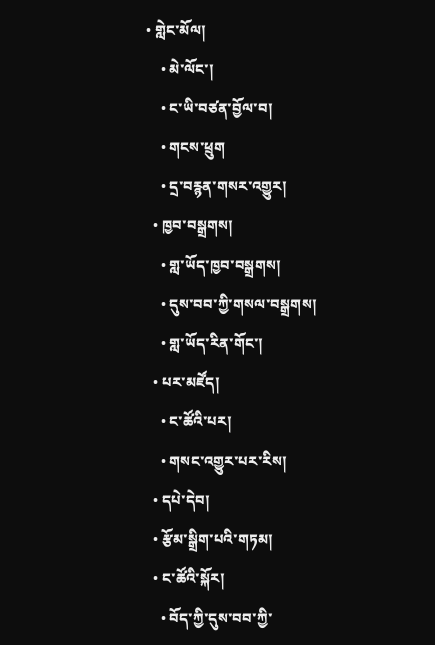• གླེང་མོལ།
    • མེ་ལོང་།
    • ང་ཡི་བཙན་བྱོལ་བ།
    • གངས་ཕྲུག
    • དྲ་བརྙན་གསར་འགྱུར།
  • ཁྱབ་བསྒྲགས།
    • གླ་ཡོད་ཁྱབ་བསྒྲགས།
    • དུས་བབ་ཀྱི་གསལ་བསྒྲགས།
    • གླ་ཡོད་རིན་གོང་།
  • པར་མཛོད།
    • ང་ཚོའི་པར།
    • གསང་འགྱུར་པར་རིས།
  • དཔེ་དེབ།
  • རྩོམ་སྒྲིག་པའི་གཏམ།
  • ང་ཚོའི་སྐོར།
    • བོད་ཀྱི་དུས་བབ་ཀྱི་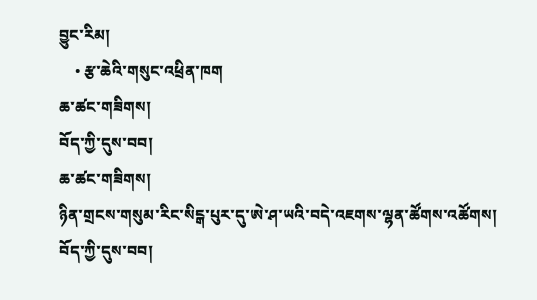བྱུང་རིམ།
    • རྩ་ཆེའི་གསུང་འཕྲིན་ཁག
ཆ་ཚང་གཟིགས།
བོད་ཀྱི་དུས་བབ།
ཆ་ཚང་གཟིགས།
ཉིན་གྲངས་གསུམ་རིང་སིངྒ་པུར་དུ་ཨེ་ཤ་ཡའི་བདེ་འཇགས་ལྷན་ཚོགས་འཚོགས།
བོད་ཀྱི་དུས་བབ།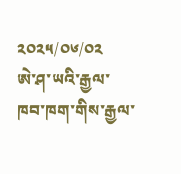༢༠༢༥/༠༦/༠༢
ཨེ་ཤ་ཡའི་རྒྱལ་ཁབ་ཁག་གིས་རྒྱལ་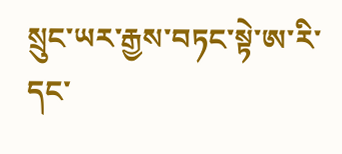སྲུང་ཡར་རྒྱས་བཏང་སྟེ་ཨ་རི་དང་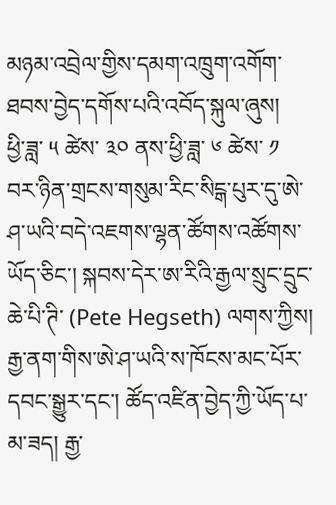མཉམ་འབྲེལ་གྱིས་དམག་འཁྲུག་འགོག་ཐབས་བྱེད་དགོས་པའི་འབོད་སྐུལ་ཞུས།
ཕྱི་ཟླ་ ༥ ཚེས་ ༣༠ ནས་ཕྱི་ཟླ་ ༦ ཚེས་ ༡ བར་ཉིན་གྲངས་གསུམ་རིང་སིངྒ་པུར་དུ་ཨེ་ཤ་ཡའི་བདེ་འཇགས་ལྷན་ཚོགས་འཚོགས་ཡོད་ཅིང་། སྐབས་དེར་ཨ་རིའི་རྒྱལ་སྲུང་དྲུང་ཆེ་པི་ཊི་ (Pete Hegseth) ལགས་ཀྱིས། རྒྱ་ནག་གིས་ཨེ་ཤ་ཡའི་ས་ཁོངས་མང་པོར་དབང་སྒྱུར་དང་། ཚོད་འཛིན་བྱེད་ཀྱི་ཡོད་པ་མ་ཟད། རྒྱ་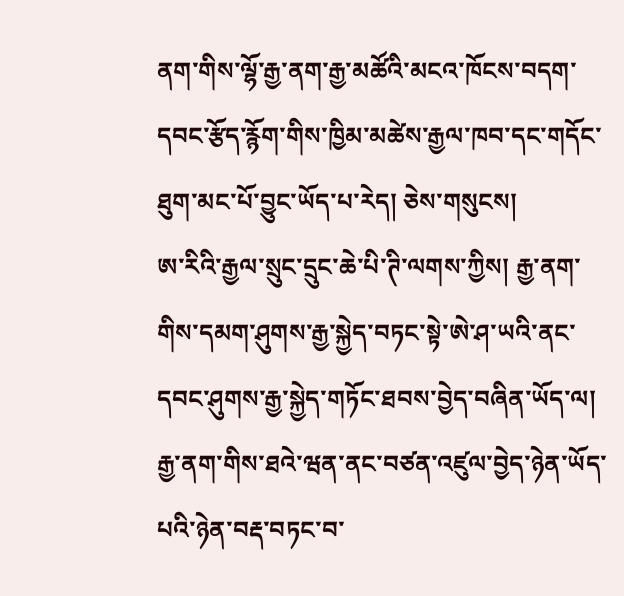ནག་གིས་ལྷོ་རྒྱ་ནག་རྒྱ་མཚོའི་མངའ་ཁོངས་བདག་དབང་རྩོད་རྙོག་གིས་ཁྱིམ་མཚེས་རྒྱལ་ཁབ་དང་གདོང་ཐུག་མང་པོ་བྱུང་ཡོད་པ་རེད། ཅེས་གསུངས།
ཨ་རིའི་རྒྱལ་སྲུང་དྲུང་ཆེ་པི་ཊི་ལགས་ཀྱིས། རྒྱ་ནག་གིས་དམག་ཤུགས་རྒྱ་སྐྱེད་བཏང་སྟེ་ཨེ་ཤ་ཡའི་ནང་དབང་ཤུགས་རྒྱ་སྐྱེད་གཏོང་ཐབས་བྱེད་བཞིན་ཡོད་ལ། རྒྱ་ནག་གིས་ཐའེ་ཝན་ནང་བཙན་འཛུལ་བྱེད་ཉེན་ཡོད་པའི་ཉེན་བརྡ་བཏང་བ་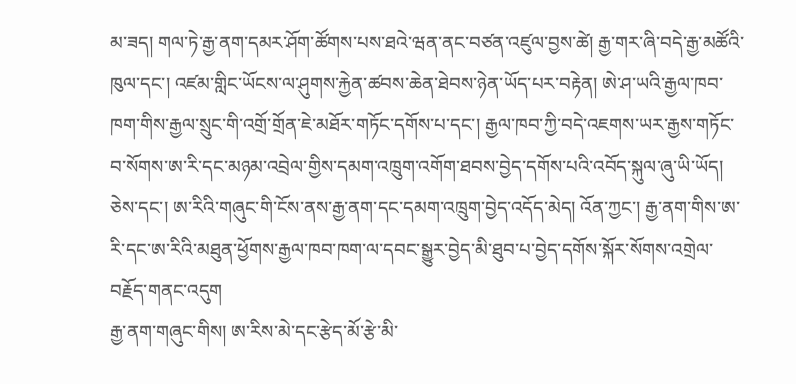མ་ཟད། གལ་ཏེ་རྒྱ་ནག་དམར་ཤོག་ཚོགས་པས་ཐའེ་ཝན་ནང་བཙན་འཛུལ་བྱས་ཚེ། རྒྱ་གར་ཞི་བདེ་རྒྱ་མཚོའི་ཁུལ་དང་། འཛམ་གླིང་ཡོངས་ལ་ཤུགས་རྐྱེན་ཚབས་ཆེན་ཐེབས་ཉེན་ཡོད་པར་བརྟེན། ཨེ་ཤ་ཡའི་རྒྱལ་ཁབ་ཁག་གིས་རྒྱལ་སྲུང་གི་འགྲོ་གྲོན་ཇེ་མཐོར་གཏོང་དགོས་པ་དང་། རྒྱལ་ཁབ་ཀྱི་བདེ་འཇགས་ཡར་རྒྱས་གཏོང་བ་སོགས་ཨ་རི་དང་མཉམ་འབྲེལ་གྱིས་དམག་འཁྲུག་འགོག་ཐབས་བྱེད་དགོས་པའི་འབོད་སྐུལ་ཞུ་ཡི་ཡོད། ཅེས་དང་། ཨ་རིའི་གཞུང་གི་ངོས་ནས་རྒྱ་ནག་དང་དམག་འཁྲུག་བྱེད་འདོད་མེད། འོན་ཀྱང་། རྒྱ་ནག་གིས་ཨ་རི་དང་ཨ་རིའི་མཐུན་ཕྱོགས་རྒྱལ་ཁབ་ཁག་ལ་དབང་སྒྱུར་བྱེད་མི་ཐུབ་པ་བྱེད་དགོས་སྐོར་སོགས་འགྲེལ་བརྗོད་གནང་འདུག
རྒྱ་ནག་གཞུང་གིས། ཨ་རིས་མེ་དང་རྩེད་མོ་རྩེ་མི་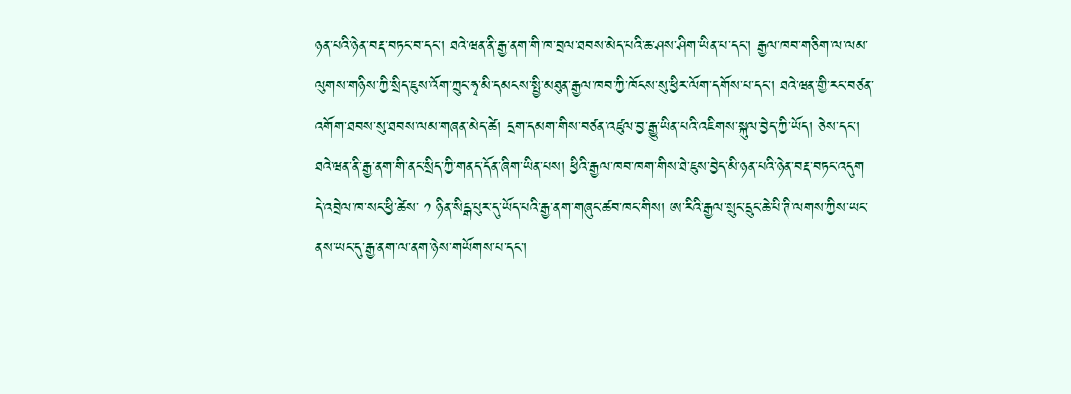ཉན་པའི་ཉེན་བརྡ་བཏང་བ་དང་། ཐའེ་ཝན་ནི་རྒྱ་ནག་གི་ཁ་བྲལ་ཐབས་མེད་པའི་ཆ་ཤས་ཤིག་ཡིན་པ་དང་། རྒྱལ་ཁབ་གཅིག་ལ་ལམ་ལུགས་གཉིས་ཀྱི་སྲིད་ཇུས་འོག་ཀྲུང་ཧྭ་མི་དམངས་སྤྱི་མཐུན་རྒྱལ་ཁབ་ཀྱི་ཁོངས་སུ་ཕྱིར་ལོག་དགོས་པ་དང་། ཐའེ་ཝན་གྱི་རང་བཙན་འགོག་ཐབས་སུ་ཐབས་ལམ་གཞན་མེད་ཚེ། དྲག་དམག་གིས་བཙན་འཛུལ་བྱ་རྒྱུ་ཡིན་པའི་འཇིགས་སྐུལ་བྱེད་ཀྱི་ཡོད། ཅེས་དང་། ཐའེ་ཝན་ནི་རྒྱ་ནག་གི་ནང་སྲིད་ཀྱི་གནད་དོན་ཞིག་ཡིན་པས། ཕྱིའི་རྒྱལ་ཁབ་ཁག་གིས་ཐེ་ཇུས་བྱེད་མི་ཉན་པའི་ཉེན་བརྡ་བཏང་འདུག
དེ་འབྲེལ་ཁ་སང་ཕྱི་ཚེས་ ༡ ཉིན་སིངྒ་པུར་དུ་ཡོད་པའི་རྒྱ་ནག་གཞུང་ཚབ་ཁང་གིས། ཨ་རིའི་རྒྱལ་སྲུང་དྲུང་ཆེ་པི་ཊི་ལགས་ཀྱིས་ཡང་ནས་ཡང་དུ་རྒྱ་ནག་ལ་ནག་ཉེས་གཡོགས་པ་དང་།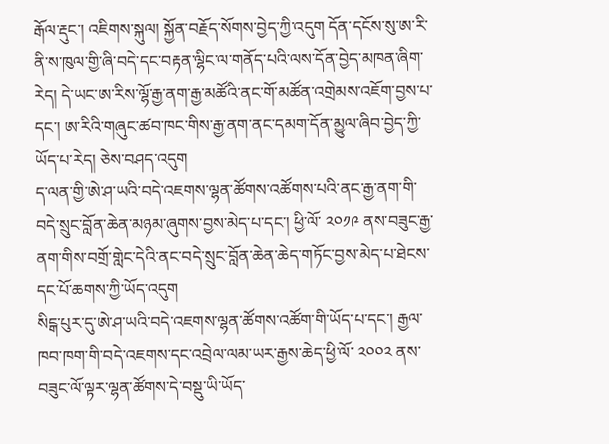རྒོལ་རྡུང་། འཇིགས་སྐུལ། སྐྱོན་བརྗོད་སོགས་བྱེད་ཀྱི་འདུག དོན་དངོས་སུ་ཨ་རི་ནི་ས་ཁུལ་གྱི་ཞི་བདེ་དང་བརྟན་ལྷིང་ལ་གནོད་པའི་ལས་དོན་བྱེད་མཁན་ཞིག་རེད། དེ་ཡང་ཨ་རིས་ལྷོ་རྒྱ་ནག་རྒྱ་མཚོའི་ནང་གོ་མཚོན་འགྲེམས་འཇོག་བྱས་པ་དང་། ཨ་རིའི་གཞུང་ཚབ་ཁང་གིས་རྒྱ་ནག་ནང་དམག་དོན་མྱུལ་ཞིབ་བྱེད་ཀྱི་ཡོད་པ་རེད། ཅེས་བཤད་འདུག
ད་ལན་གྱི་ཨེ་ཤ་ཡའི་བདེ་འཇགས་ལྷན་ཚོགས་འཚོགས་པའི་ནང་རྒྱ་ནག་གི་བདེ་སྲུང་བློན་ཆེན་མཉམ་ཞུགས་བྱས་མེད་པ་དང་། ཕྱི་ལོ་ ༢༠༡༩ ནས་བཟུང་རྒྱ་ནག་གིས་བགྲོ་གླེང་དེའི་ནང་བདེ་སྲུང་བློན་ཆེན་ཆེད་གཏོང་བྱས་མེད་པ་ཐེངས་དང་པོ་ཆགས་ཀྱི་ཡོད་འདུག
སིངྒ་པུར་དུ་ཨེ་ཤ་ཡའི་བདེ་འཇགས་ལྷན་ཚོགས་འཚོག་གི་ཡོད་པ་དང་། རྒྱལ་ཁབ་ཁག་གི་བདེ་འཇགས་དང་འབྲེལ་ལམ་ཡར་རྒྱས་ཆེད་ཕྱི་ལོ་ ༢༠༠༢ ནས་བཟུང་ལོ་ལྟར་ལྷན་ཚོགས་དེ་བསྡུ་ཡི་ཡོད་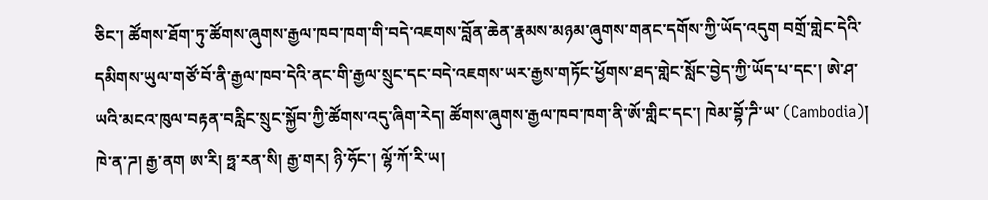ཅིང་། ཚོགས་ཐོག་ཏུ་ཚོགས་ཞུགས་རྒྱལ་ཁབ་ཁག་གི་བདེ་འཇགས་བློན་ཆེན་རྣམས་མཉམ་ཞུགས་གནང་དགོས་ཀྱི་ཡོད་འདུག བགྲོ་གླེང་དེའི་དམིགས་ཡུལ་གཙོ་བོ་ནི་རྒྱལ་ཁབ་དེའི་ནང་གི་རྒྱལ་སྲུང་དང་བདེ་འཇགས་ཡར་རྒྱས་གཏོང་ཕྱོགས་ཐད་གླེང་སློང་བྱེད་ཀྱི་ཡོད་པ་དང་། ཨེ་ཤ་ཡའི་མངའ་ཁུལ་བརྟན་བརླིང་སྲུང་སྐྱོབ་ཀྱི་ཚོགས་འདུ་ཞིག་རེད། ཚོགས་ཞུགས་རྒྱལ་ཁབ་ཁག་ནི་ཨོ་གླིང་དང་། ཁེམ་བྷོ་ཌི་ཡ་ (Cambodia)། ཁེ་ན་ཌ། རྒྱ་ནག ཨ་རི། ཧྥ་རན་སི། རྒྱ་གར། ཉི་ཧོང་། ལྷོ་ཀོ་རི་ཡ།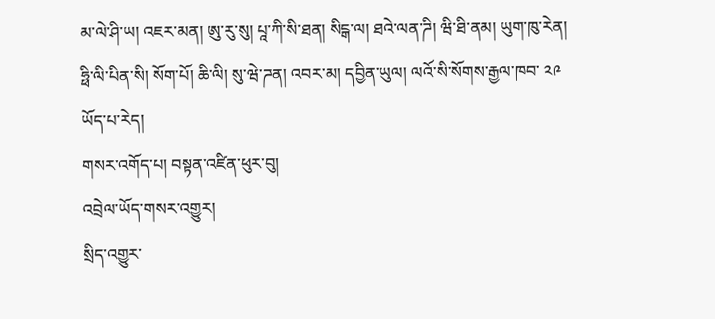མ་ལེ་ཤི་ཡ། འཇར་མན། ཨུ་རུ་སུ། པཱ་ཀི་སི་ཐན། སིངྒ་ལ། ཐའེ་ལན་ཌི། ཝི་ཐི་ནམ། ཡུག་ཁུ་རེན། ཧྥི་ལི་པིན་སི། སོག་པོ། ཆི་ལི། སུ་ཝེ་ཌན། འབར་མ། དབྱིན་ཡུལ། ལའོ་སི་སོགས་རྒྱལ་ཁབ་ ༢༩ ཡོད་པ་རེད།
གསར་འགོད་པ། བསྟན་འཛིན་ཕུར་བུ།
འབྲེལ་ཡོད་གསར་འགྱུར།
སྲིད་འགྱུར་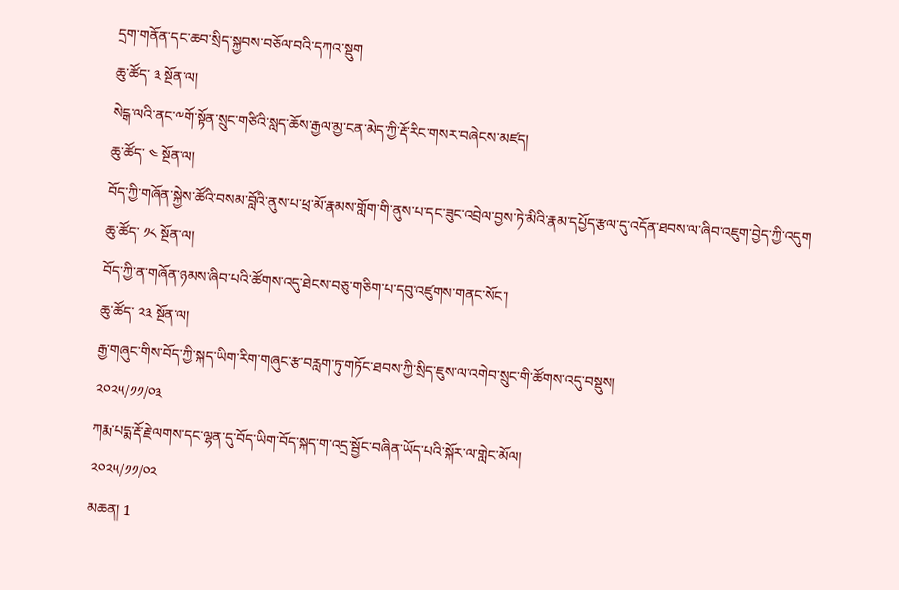དྲག་གནོན་དང་ཆབ་སྲིད་སྐྱབས་བཅོལ་བའི་དཀའ་སྡུག
ཆུ་ཚོད་ ༣ སྔོན་ལ།
སེངྒ་ལའི་ནང་༸གོ་སྟོན་སྲུང་གཙིའི་སླད་ཆོས་རྒྱལ་མྱ་ངན་མེད་ཀྱི་རྡོ་རིང་གསར་བཞེངས་མཛད།
ཆུ་ཚོད་ ༤ སྔོན་ལ།
བོད་ཀྱི་གཞོན་སྐྱེས་ཚོའི་བསམ་བློའི་ནུས་པ་ཕྲ་མོ་རྣམས་གློག་གི་ནུས་པ་དང་ཟུང་འབྲེལ་བྱས་ཏེ་མིའི་རྣམ་དཔྱོད་རྩལ་དུ་འདོན་ཐབས་ལ་ཞིབ་འཇུག་བྱེད་ཀྱི་འདུག
ཆུ་ཚོད་ ༡༨ སྔོན་ལ།
བོད་ཀྱི་ན་གཞོན་ཉམས་ཞིབ་པའི་ཚོགས་འདུ་ཐེངས་བཅུ་གཅིག་པ་དབུ་འཛུགས་གནང་སོང་།
ཆུ་ཚོད་ ༢༣ སྔོན་ལ།
རྒྱ་གཞུང་གིས་བོད་ཀྱི་སྐད་ཡིག་རིག་གཞུང་རྩ་བརླག་ཏུ་གཏོང་ཐབས་ཀྱི་སྲིད་ཇུས་ལ་འགེབ་སྲུང་གི་ཚོགས་འདུ་བསྡུས།
༢༠༢༥/༡༡/༠༣
ཀརྨ་པདྨ་རྡོ་རྗེ་ལགས་དང་ལྷན་དུ་བོད་ཡིག་བོད་སྐད་ག་འདྲ་སྦྱོང་བཞིན་ཡོད་པའི་སྐོར་ལ་གླེང་མོལ།
༢༠༢༥/༡༡/༠༢
མཆན། 1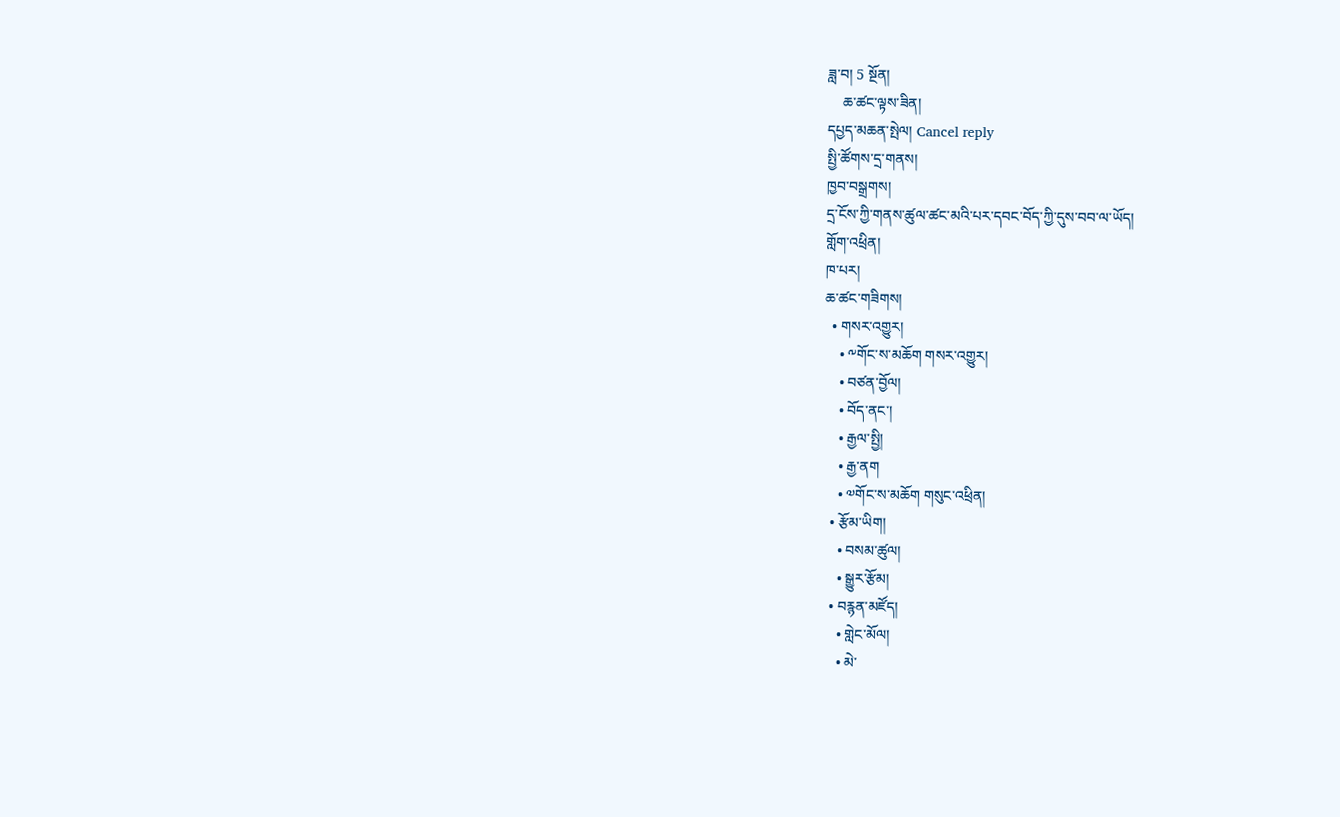ཟླ་བ། 5 སྔོན།
    ཆ་ཚང་ལྟས་ཟིན།
དཔྱད་མཆན་སྤེལ། Cancel reply
སྤྱི་ཚོགས་དྲ་གནས།
ཁྱབ་བསྒྲགས།
དྲ་ངོས་ཀྱི་གནས་ཚུལ་ཚང་མའི་པར་དབང་བོད་ཀྱི་དུས་བབ་ལ་ཡོད།
གློག་འཕྲིན།
ཁ་པར།
ཆ་ཚང་གཟིགས།
  • གསར་འགྱུར།
    • ༸གོང་ས་མཆོག གསར་འགྱུར།
    • བཙན་བྱོལ།
    • བོད་ནང་།
    • རྒྱལ་སྤྱི།
    • རྒྱ་ནག
    • ༧གོང་ས་མཆོག གསུང་འཕྲིན།
  • རྩོམ་ཡིག།
    • བསམ་ཚུལ།
    • སྒྱུར་རྩོམ།
  • བརྙན་མཛོད།
    • གླེང་མོལ།
    • མེ་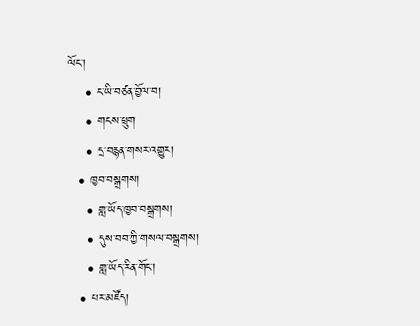ལོང་།
    • ང་ཡི་བཙན་བྱོལ་བ།
    • གངས་ཕྲུག
    • དྲ་བརྙན་གསར་འགྱུར།
  • ཁྱབ་བསྒྲགས།
    • གླ་ཡོད་ཁྱབ་བསྒྲགས།
    • དུས་བབ་ཀྱི་གསལ་བསྒྲགས།
    • གླ་ཡོད་རིན་གོང་།
  • པར་མཛོད།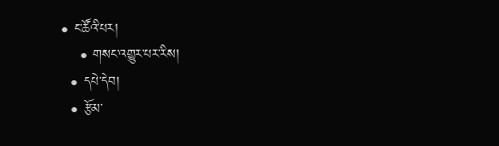• ང་ཚོའི་པར།
    • གསང་འགྱུར་པར་རིས།
  • དཔེ་དེབ།
  • རྩོམ་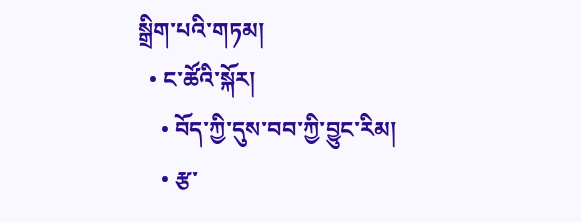སྒྲིག་པའི་གཏམ།
  • ང་ཚོའི་སྐོར།
    • བོད་ཀྱི་དུས་བབ་ཀྱི་བྱུང་རིམ།
    • རྩ་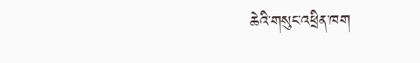ཆེའི་གསུང་འཕྲིན་ཁག